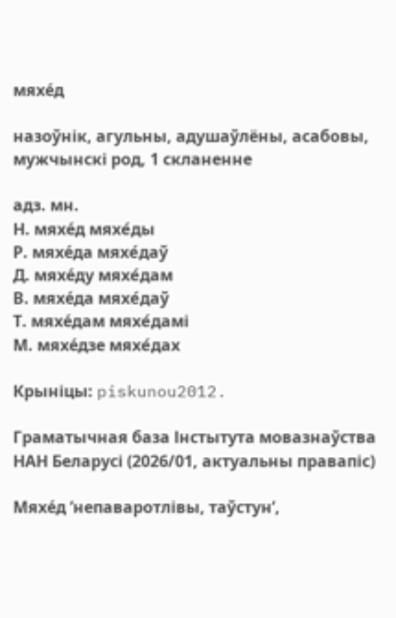мяхе́д

назоўнік, агульны, адушаўлёны, асабовы, мужчынскі род, 1 скланенне

адз. мн.
Н. мяхе́д мяхе́ды
Р. мяхе́да мяхе́даў
Д. мяхе́ду мяхе́дам
В. мяхе́да мяхе́даў
Т. мяхе́дам мяхе́дамі
М. мяхе́дзе мяхе́дах

Крыніцы: piskunou2012.

Граматычная база Інстытута мовазнаўства НАН Беларусі (2026/01, актуальны правапіс)

Мяхе́д ’непаваротлівы, таўстун’,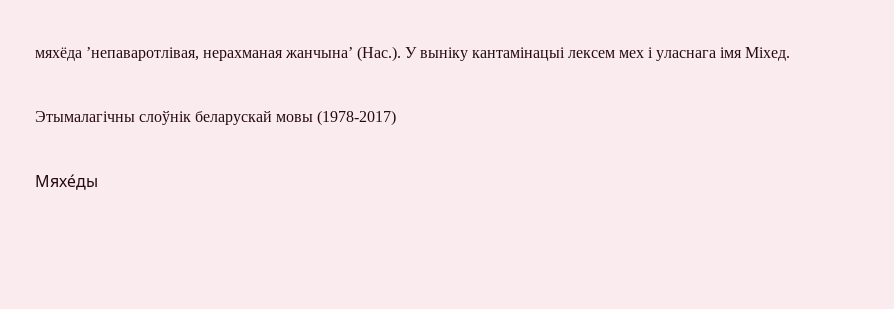мяхёда ’непаваротлівая, нерахманая жанчына’ (Нас.). У выніку кантамінацыі лексем мех і уласнага імя Міхед.

Этымалагічны слоўнік беларускай мовы (1978-2017)

Мяхе́ды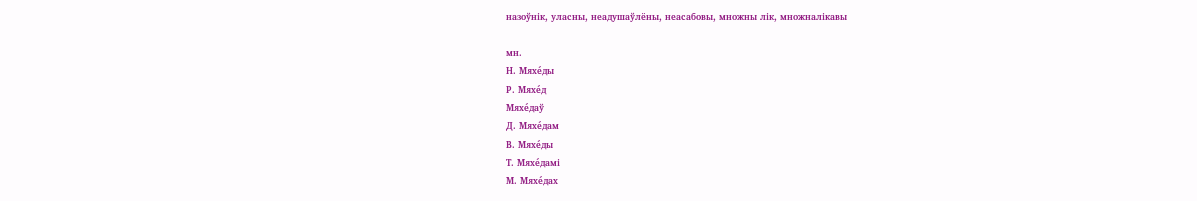назоўнік, уласны, неадушаўлёны, неасабовы, множны лік, множналікавы

мн.
Н. Мяхе́ды
Р. Мяхе́д
Мяхе́даў
Д. Мяхе́дам
В. Мяхе́ды
Т. Мяхе́дамі
М. Мяхе́дах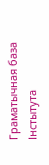Граматычная база Інстытута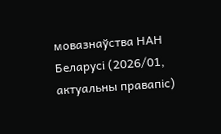мовазнаўства НАН Беларусі (2026/01, актуальны правапіс)